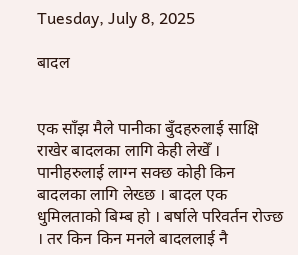Tuesday, July 8, 2025

बादल


एक साँझ मैले पानीका बुँदहरुलाई साक्षि राखेर बादलका लागि केही लेखेँ । पानीहरुलाई लाग्न सक्छ कोही किन बादलका लागि लेख्छ । बादल एक धुमिलताको बिम्ब हो । बर्षाले परिवर्तन रोज्छ । तर किन किन मनले बादललाई नै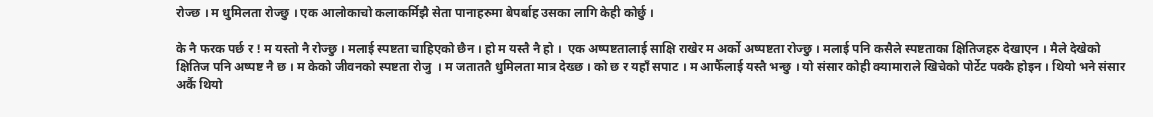रोज्छ । म धुमिलता रोज्छु । एक आलोकाचो कलाकर्मिझै सेता पानाहरुमा बेपर्बाह उसका लागि केही कोर्छु ।

के नै फरक पर्छ र ! म यस्तो नै रोज्छु । मलाई स्पष्टता चाहिएको छैन । हो म यस्तै नै हो ।  एक अष्पष्टतालाई साक्षि राखेर म अर्को अष्पष्टता रोज्छु । मलाई पनि कसैले स्पष्टताका क्षितिजहरु देखाएन । मैले देखेको क्षितिज पनि अष्पष्ट नै छ । म केको जीवनको स्पष्टता रोजु  । म जताततै धुमिलता मात्र देख्छ । को छ र यहाँ सपाट । म आफैँलाई यस्तै भन्छु । यो संसार कोही क्यामाराले खिचेको पोर्टेट पक्कै होइन । थियो भने संसार अर्कै थियो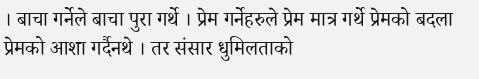। बाचा गर्नेले बाचा पुरा गर्थे । प्रेम गर्नेहरुले प्रेम मात्र गर्थे प्रेमको बदला प्रेमको आशा गर्दैनथे । तर संसार धुमिलताको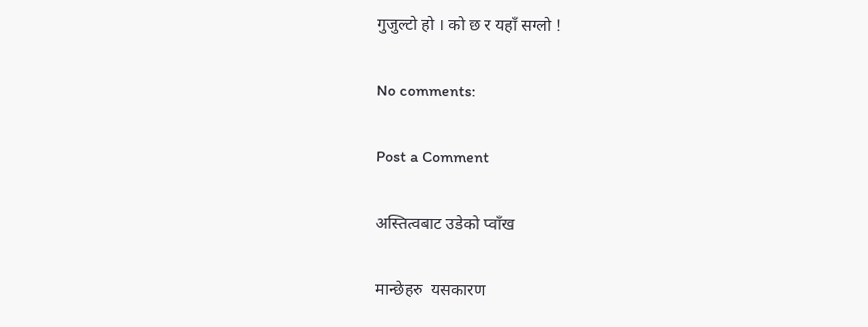गुजुल्टो हो । को छ र यहाँ सग्लो !

No comments:

Post a Comment

अस्तित्वबाट उडेको प्वाँख

मान्छेहरु  यसकारण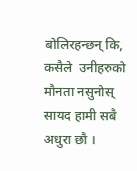बोलिरहन्छन् कि, कसैले  उनीहरुको मौनता नसुनोस्  सायद हामी सबै अधुरा छौ ।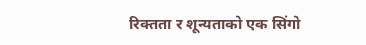रिक्तता र शून्यताको एक सिंगो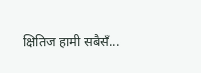क्षितिज हामी सबैसँ...